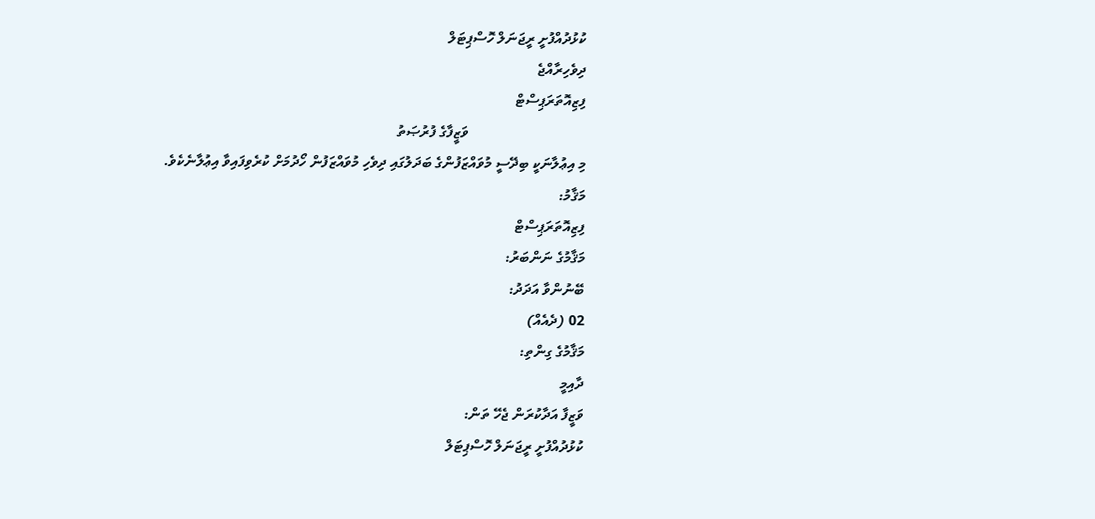ކުޅުދުއްފުށީ ރީޖަނަލް ހޮސްޕިޓަލް
ދިވެހިރާއްޖެ
ފިޒިއޮތަރަޕިސްޓް
                                ވަޒީފާގެ ފުރުޞަތު
މި އިޢުލާނަކީ ބިދޭސީ މުވައްޒަފުންގެ ބަދަލުގައި ދިވެހި މުވައްޒަފުން ހޯދުމަށް ކުރެވިފައިވާ އިޢުލާނެކެވެ.
މަޤާމު:
ފިޒިއޮތަރަޕިސްޓް
މަޤާމުގެ ނަންބަރު:
ބޭނުންވާ އަދަދު:
02 (ދެއެއް)
މަޤާމުގެ ގިންތި:
ދާއިމީ
ވަޒީފާ އަދާކުރަން ޖެހޭ ތަން:
ކުޅުދުއްފުށީ ރީޖަނަލް ހޮސްޕިޓަލް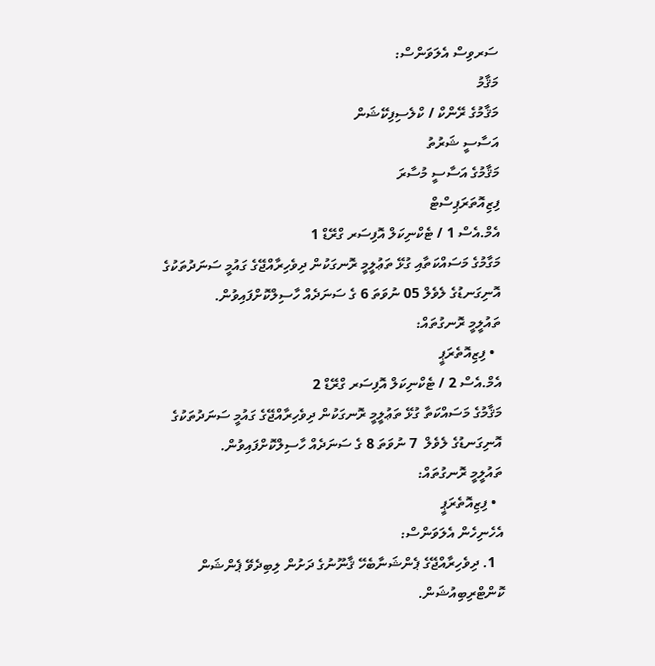ސަރވިސް އެލަވަންސް:
މަޤާމު
މަޤާމުގެ ރޭންކް / ކްލެސިފިކޭޝަން
އަސާސީ ޝަރުތު
މަޤާމުގެ އަސާސީ މުސާރަ
ފިޒިއޮތަރަޕިސްޓް
އެމް.އެސް 1 / ޓެކްނިކަލް އޮފިސަރ ގްރޭޑް 1
މަގާމުގެ މަސައްކަތާއި ގުޅޭ ތަޢުލީމީ ރޮނގަކުން ދިވެހިރާއްޖޭގެ ގައުމީ ސަނަދުތަކުގެ އޮނިގަނޑުގެ ލެވެލް 05 ނުވަތަ 6 ގެ ސަނަދެއް ހާސިލްކޮށްފައިވުން.
ތައުލީމީ ރޮނގުތައް:
  • ފިޒިއޮތެރަޕީ
އެމް.އެސް 2 / ޓެކްނިކަލް އޮފިސަރ ގްރޭޑް 2
މަޤާމުގެ މަސައްކަތާ ގުޅޭ ތަޢުލީމީ ރޮނގަކުން ދިވެހިރާއްޖޭގެ ގައުމީ ސަނަދުތަކުގެ އޮނިގަނޑުގެ ލެވެލް  7 ނުވަތަ 8 ގެ ސަނަދެއް ހާސިލްކޮށްފައިވުން.
ތައުލީމީ ރޮނގުތައް:
  • ފިޒިއޮތެރަޕީ
އެހެނިހެން އެލަވަންސް:
  1. ދިވެހިރާއްޖޭގެ ޕެންޝަނާބެހޭ ޤާނޫނުގެ ދަށުން ލިބިދެވޭ ޕެންޝަން ކޮންޓްރިބިއުޝަން.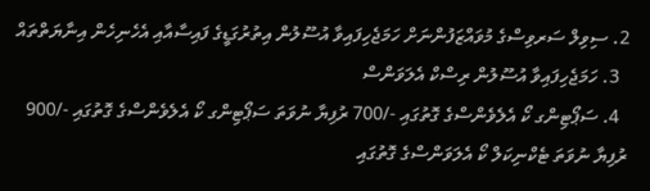2. ސިވިލް ސަރވިސްގެ މުވައްޒަފުންނަށް ހަމަޖެހިފައިވާ އުސޫލުން އިތުރުގަޑީގެ ފައިސާއާއި އެހެނިހެން އިނާޔަތްތައް
  3. ހަމަޖެހިފައިވާ އުސޫލުން ރިސްކް އެލަވަންސް
  4. ސަޕޯޓިންގ ކޯ އެލެވެންސްގެ ގޮތުގައި -/700 ރުފިޔާ ނުވަތަ ސަޕޯޓިންގ ކޯ އެލެވެންސްގެ ގޮތުގައި -/900 ރުފިޔާ ނުވަތަ ޓެކްނިކަލް ކޯ އެލަވަންސްގެ ގޮތުގައި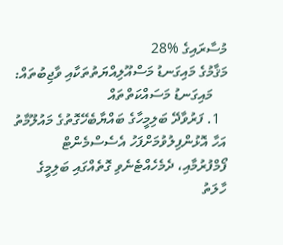މުސާރައިގެ %28
މަޤާމުގެ މައިގަނޑު މަސްއޫލިއްޔަތުތަކާއި ވާޖިބުތައް:
    މައިގަނޑު މަސައްކަތްތައް
  1. ފަރުވާދޭ ބަލިމީހާގެ ބައްޔާބެހޭގޮތުގެ މައުލޫމާތު އަހާ އޮޅުންފިލުވުމަށްފަހު އެސެސްމެންޓް ފޯމްފުރުމާއި، ދެމެހެއްޓެނެވި ގޮތެއްގައި ބަލިމީގެ ހާލަތު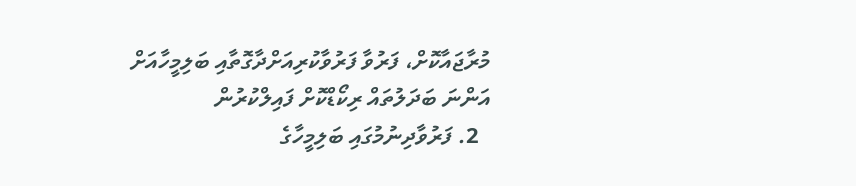މުރާޖައާކޮށް، ފަރުވާ ފަރުވާކުރިއަށްދާގޮތާއި ބަލިމީހާއަށް އަންނަ ބަދަލުތައް ރިކޯޑްކޮށް ފައިލްކުރުން
  2. ފަރުވާދިނުމުގައި ބަލިމީހާގެ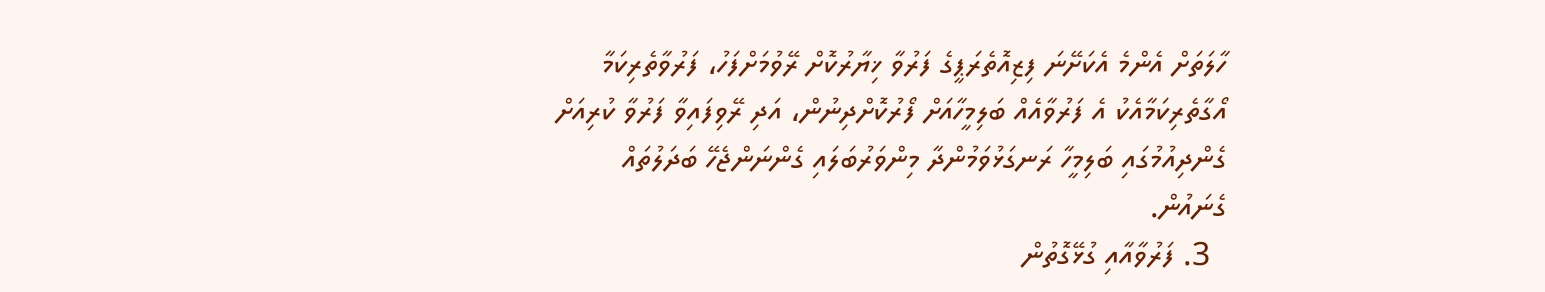ހާލަތަށް އެންމެ އެކަށޭނަ ފިޒިއޮތެރަޕީގެ ފަރުވާ ޚިޔާރުކޮށް ރޭވުމަށްފަހު، ފަރުވާތެރިކަމާ އޯގާތެރިކަމާއެކު އެ ފަރުވާއެއް ބަލިމީހާއަށް ފޯރުކޮށްދިނުން، އަދި ރޭވިފައިވާ ފަރުވާ ކުރިއަށް ގެންދިއުމުގައި ބަލިމީހާ ރަނގަޅުވަމުންދާ މިންވަރުބަލައި ގެންނަންޖެހޭ ބަދަލުތައް ގެނައުން.
  3. ފަރުވާއާއި ގުޅޭގޮތުން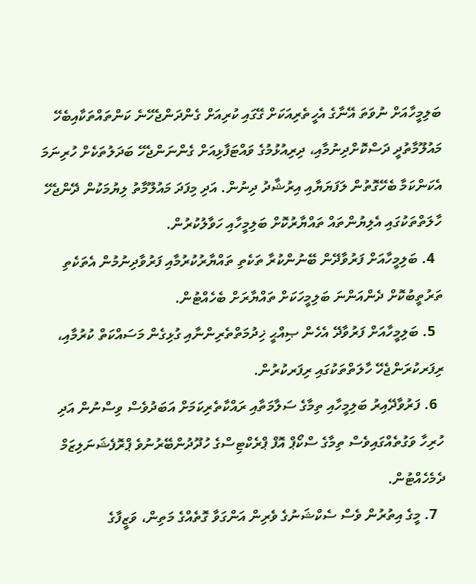ބަލިމީހާއަށް ނުވަތަ އޭނާގެ އެހީތެރިއަކަށް ގޭގައި ކުރިއަށް ގެންދަންޖެހޭނެ ކަންތައްތަކާއިބެހޭ މައުލޫމާތުދީ ދަސްކޮށްދިނުމާއި، ދިރިއުޅުމުގެ ވައްޓަފާޅިއަށް ގެންނަންޖެހޭ ބަދަލުތަކެށް ހުރިނަމަ އެކަންކަމާ ބެހޭގޮތުން ލަފަޔަޔާއި އިރުޝާދު ދިނުން. އަދި މިފަދަ މައުލޫމާތު ލިޔުމަކުން ދޭންޖެހޭ ހާލަތްތަކުގައި އެލިޔުންތައް ތައްޔާރުކޮށް ބަލިމީހާއި ހަވާލުކުރުން.
  4. ބަލިމީހާއަށް ފަރުވާދޭން ބޭނުންކުރާ ތަކެތި ތައްޔާރުކުރުމާއި ފަރުވާދިނުމުން އެތަކެތި ތަރުތީބުކޮށް ދެންއަންނަ ބަލިމީހަކަށް ތައްޔާރަށް ބެހެއްޓުން.
  5. ބަލިމީހާއަށް ފަރުވާދޭ އެހެން ޞިއްޙީ ޚިދުމަތްތެރިންނާއި ގުޅިގެން މަސައްކަތް ކުރުމާއި، ރިފަރކުރަންޖެހޭ ހާލަތްތަކުގައި ރިފަރކުރުން.
  6. ފަރުވާދޭއިރު ބަލިމީހާއި ތިމާގެ ސަލާމަތާއި ރައްކާތެރިކަމަށް އަބަދުވެސް ވިސްނުން އަދި ހުރިހާ ވަގުތެއްގައިވެސް ތިމާގެ ސްކޯޕް އޮފް ޕްރެކްޓިސްގެ ހުދޫދުންބޭރުނުވެ ޕްރޮފެޝަނަލިޒަމް ދެމެހެއްޓުން.
  7. މީގެ އިތުރުން ވެސް ސެކްޝަނުގެ ވެރިން އަންގަވާ ގޮތެއްގެ މަތިން، ވަޒީފާގެ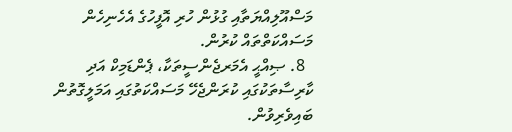މަސްއޫލިއްޔަތާއި ގުޅުން ހުރި އޮފީހުގެ އެހެނިހެން މަސައްކަތްތައް ކުރުން.
  8. ޞިއްޙީ އެމަރޖެންސީތަކާ، ޕެންޑަމިކް އަދި ކާރިސާތަކުގައި ކުރަންޖެހޭ މަސައްކަތުގައި އަމަލީގޮތުން ބައިވެރިވުން.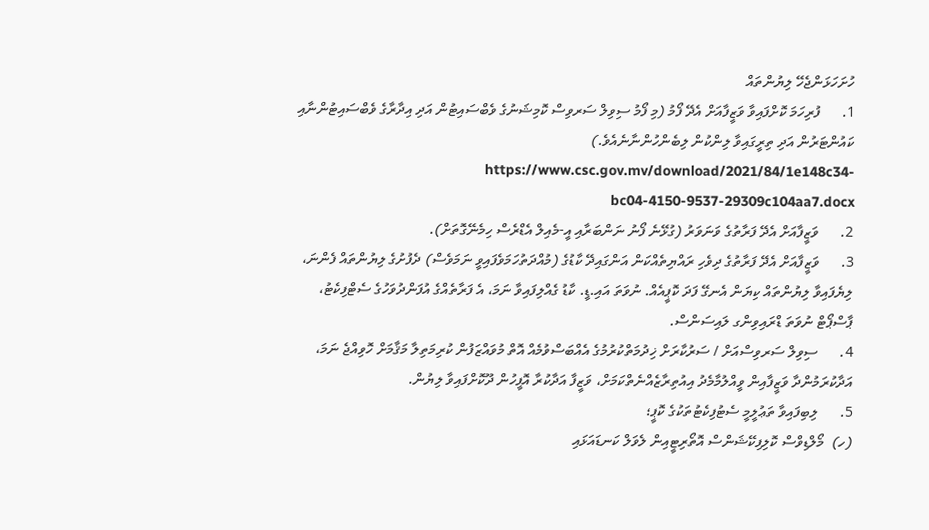ހުށަހަޅަންޖެހޭ ލިޔުންތައް
1.      ފުރިހަމަ ކޮށްފައިވާ ވަޒީފާއަށް އެދޭ ފޯމު (މި ފޯމު ސިވިލް ސަރވިސް ކޮމިޝަނުގެ ވެބްސައިޓުން އަދި އިދާރާގެ ވެބްސައިޓުންނާއި ކައުންޓަރުން އަދި ތިރީގައިވާ ލިންކުން ލިބެންހުންނާނެއެވެ.)  https://www.csc.gov.mv/download/2021/84/1e148c34-bc04-4150-9537-29309c104aa7.docx
2.      ވަޒީފާއަށް އެދޭ ފަރާތުގެ ވަނަވަރު (ގުޅޭނެ ފޯނު ނަންބަރާއި އީ-މެއިލް އެޑްރެސް ހިމެނޭގޮތަށް).
3.      ވަޒީފާއަށް އެދޭ ފަރާތުގެ ދިވެހި ރައްޔިތެއްކަން އަންގައިދޭ ކާޑުގެ (މުއްދަތުހަމަވެފައިވީ ނަމަވެސް) ދެފުށުގެ ލިޔުންތައް ފެންނަ، ލިޔެފައިވާ ލިޔުންތައް ކިޔަން އެނގޭ ފަދަ ކޮޕީއެއް. ނުވަތަ އައި.ޑީ. ކާޑު ގެއްލިފައިވާ ނަމަ، އެ ފަރާތެއްގެ އުފަންދުވަހުގެ ސެޓްފިކެޓު، ޕާސްޕޯޓް ނުވަތަ ޑްރައިވިންގ ލައިސަންސް.
4.      ސިވިލް ސަރވިސްއަށް / ސަރުކާރަށް ޚިދުމަތްކުރުމުގެ އެއްބަސްވުމެއް އޮތް މުވައްޒަފުން ކުރިމަތިލާ މަޤާމަށް ހޮވިއްޖެ ނަމަ، އަދާކުރަމުންދާ ވަޒީފާއިން ވީއްލުމާމެދު އިއުތިރާޒެއްނެތްކަމަށް، ވަޒީފާ އަދާކުރާ އޮފީހުން ދޫކޮށްފައިވާ ލިޔުން.
5.      ލިބިފައިވާ ތަޢުލީމީ ސެޓުފިކެޓުތަކުގެ ކޮޕީ؛
(ހ)  މޯލްޑިވްސް ކޮލިފިކޭޝަންސް އޮތޯރިޓީއިން ލެވަލް ކަނޑައަޅައި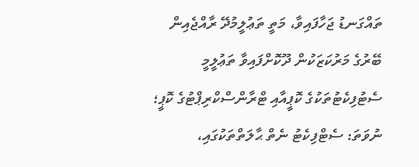ތައްގަނޑު ޖަހާފައިވާ، މަތީ ތަޢުލީމުދޭ ރާއްޖެއިން ބޭރުގެ މަރުކަޒަކުން ދޫކޮށްފައިވާ ތަޢުލީމީ ސެޓުފިކެޓުތަކުގެ ކޮޕީއާއި ޓްރާންސްކްރިޕްޓުގެ ކޮޕީ؛ ނުވަތަ: ސެޓްފިކެޓު ނެތް ޙާލަތްތަކުގައި،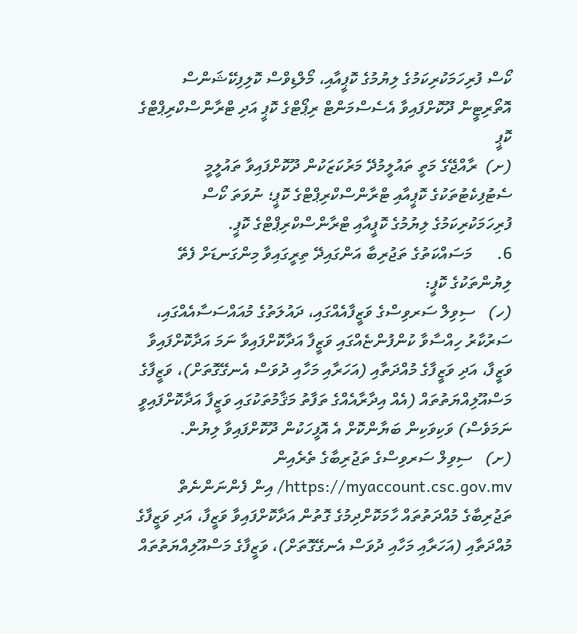ކޯސް ފުރިހަމަކުރިކަމުގެ ލިޔުމުގެ ކޮޕީއާއި، މޯލްޑިވްސް ކޮލިފިކޭޝަންސް އޮތޯރިޓީން ދޫކޮށްފައިވާ އެސެސްމަންޓް ރިޕޯޓްގެ ކޮޕީ އަދި ޓްރާންސްކްރިޕްޓްގެ ކޮޕީ
(ށ)  ރާއްޖޭގެ މަތީ ތައުލީމުދޭ މަރުކަޒަކުން ދޫކޮށްފައިވާ ތައުލީމީ ސެޓުފިކެޓުތަކުގެ ކޮޕީއާއި ޓްރާންސްކްރިޕްޓްގެ ކޮޕީ؛ ނުވަތަ ކޯސް ފުރިހަމަކުރިކަމުގެ ލިޔުމުގެ ކޮޕީއާއި ޓްރާންސްކްރިޕްޓްގެ ކޮޕީ.
6.      މަސައްކަތުގެ ތަޖުރިބާ އަންގައިދޭ ތިރީގައިވާ މިންގަނޑަށް ފެތޭ ލިޔުންތަކުގެ ކޮޕީ:
(ހ)   ސިވިލް ސަރވިސްގެ ވަޒީފާއެއްގައި، ދައުލަތުގެ މުއައްސަސާއެއްގައި، ސަރުކާރު ހިއްސާވާ ކުންފުންޏެއްގައި ވަޒީފާ އަދާކޮށްފައިވާ ނަމަ އަދާކޮށްފައިވާ ވަޒީފާ، އަދި ވަޒީފާގެ މުއްދަތާއި (އަހަރާއި މަހާއި ދުވަސް އެނގޭގޮތަށް)، ވަޒީފާގެ މަސްއޫލިއްޔަތުތައް (އެއް އިދާރާއެއްގެ ތަފާތު މަޤާމުތަކުގައި ވަޒީފާ އަދާކޮށްފައިވީ ނަމަވެސް) ވަކިވަކިން ބަޔާންކޮށް އެ އޮފީހަކުން ދޫކޮށްފައިވާ ލިޔުން.
(ށ)   ސިވިލް ސަރވިސްގެ ތަޖުރިބާގެ ތެރެއިން https://myaccount.csc.gov.mv/ އިން ފެންނަންނެތް ތަޖުރިބާގެ މުއްދަތުތައް ހާމަކޮށްދިމުގެ ގޮތުން އަދާކޮށްފައިވާ ވަޒީފާ، އަދި ވަޒީފާގެ މުއްދަތާއި (އަހަރާއި މަހާއި ދުވަސް އެނގޭގޮތަށް)، ވަޒީފާގެ މަސްއޫލިއްޔަތުތައް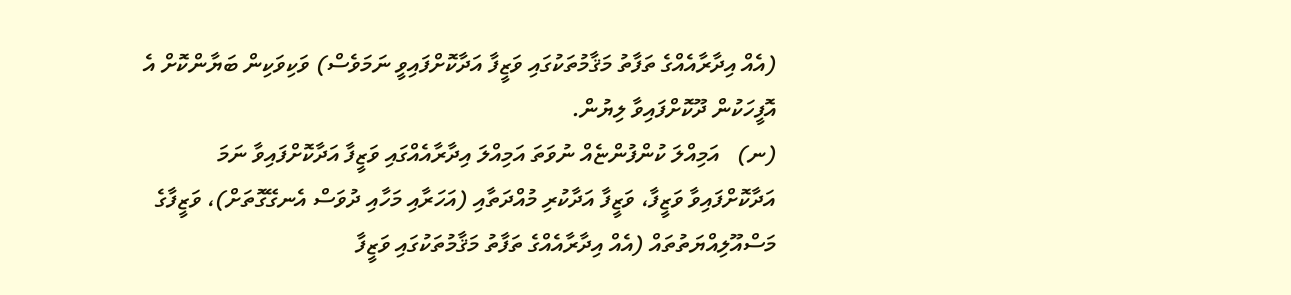(އެއް އިދާރާއެއްގެ ތަފާތު މަޤާމުތަކުގައި ވަޒީފާ އަދާކޮށްފައިވީ ނަމަވެސް) ވަކިވަކިން ބަޔާންކޮށް އެ އޮފީހަކުން ދޫކޮށްފައިވާ ލިޔުން.
(ނ)   އަމިއްލަ ކުންފުންޏެއް ނުވަތަ އަމިއްލަ އިދާރާއެއްގައި ވަޒީފާ އަދާކޮށްފައިވާ ނަމަ އަދާކޮށްފައިވާ ވަޒީފާ، ވަޒީފާ އަދާކުރި މުއްދަތާއި (އަހަރާއި މަހާއި ދުވަސް އެނގޭގޮތަށް)، ވަޒީފާގެ މަސްއޫލިއްޔަތުތައް (އެއް އިދާރާއެއްގެ ތަފާތު މަޤާމުތަކުގައި ވަޒީފާ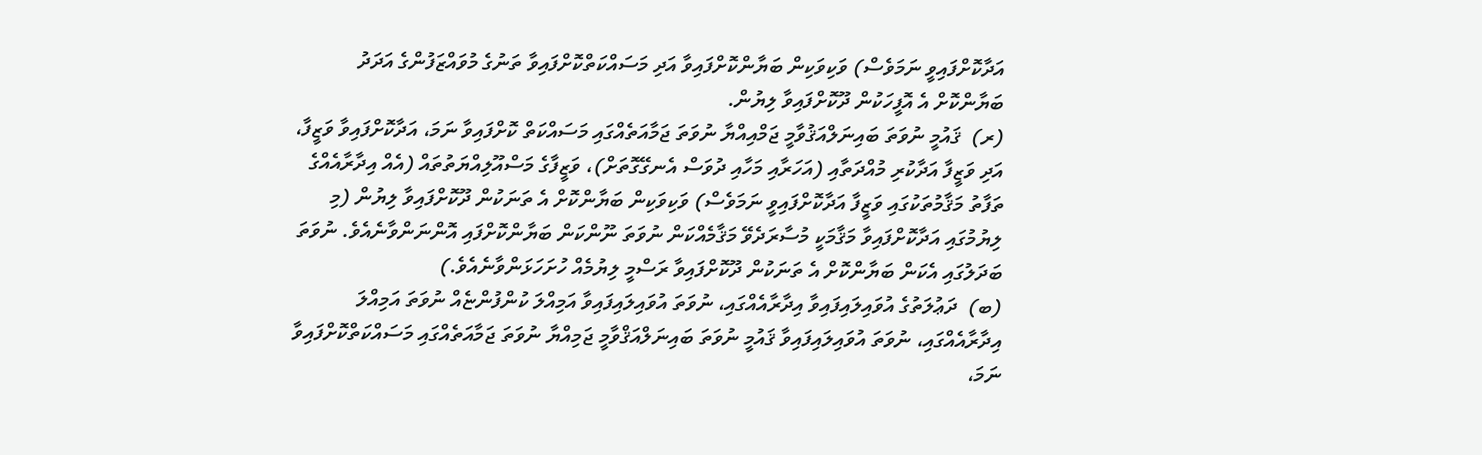އަދާކޮށްފައިވީ ނަމަވެސް) ވަކިވަކިން ބަޔާންކޮށްފައިވާ އަދި މަސައްކަތްކޮށްފައިވާ ތަނުގެ މުވައްޒަފުންގެ އަދަދު ބަޔާންކޮށް އެ އޮފީހަކުން ދޫކޮށްފައިވާ ލިޔުން.
(ރ)  ޤައުމީ ނުވަތަ ބައިނަލްއަޤުވާމީ ޖަމްއިއްޔާ ނުވަތަ ޖަމާއަތެއްގައި މަސައްކަތް ކޮށްފައިވާ ނަމަ، އަދާކޮށްފައިވާ ވަޒީފާ، އަދި ވަޒީފާ އަދާކުރި މުއްދަތާއި (އަހަރާއި މަހާއި ދުވަސް އެނގޭގޮތަށް)، ވަޒީފާގެ މަސްއޫލިއްޔަތުތައް (އެއް އިދާރާއެއްގެ ތަފާތު މަޤާމުތަކުގައި ވަޒީފާ އަދާކޮށްފައިވީ ނަމަވެސް) ވަކިވަކިން ބަޔާންކޮށް އެ ތަނަކުން ދޫކޮށްފައިވާ ލިޔުން (މި ލިޔުމުގައި އަދާކޮށްފައިވާ މަޤާމަކީ މުސާރަދެވޭ މަޤާމެއްކަން ނުވަތަ ނޫންކަން ބަޔާންކޮށްފައި އޮންނަންވާނެއެވެ. ނުވަތަ ބަދަލުގައި އެކަން ބަޔާންކޮށް އެ ތަނަކުން ދޫކޮށްފައިވާ ރަސްމީ ލިޔުމެއް ހުށަހަޅަންވާނެއެވެ.)
(ބ)  ދަޢުލަތުގެ އުވައިލައިފައިވާ އިދާރާއެއްގައި، ނުވަތަ އުވައިލައިފައިވާ އަމިއްލަ ކުންފުންޏެއް ނުވަތަ އަމިއްލަ އިދާރާއެއްގައި، ނުވަތަ އުވައިލައިފައިވާ ޤައުމީ ނުވަތަ ބައިނަލްއަޤްވާމީ ޖަމިއްޔާ ނުވަތަ ޖަމާއަތެއްގައި މަސައްކަތްކޮށްފައިވާ ނަމަ،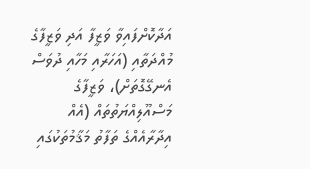އަދާކޮށްފައިވާ ވަޒީފާ އަދި ވަޒީފާގެ މުއްދަތާއި (އަހަރާއި މަހާއި ދުވަސް އެނގޭގޮތަށް)، ވަޒީފާގެ މަސްއޫލިއްޔަތުތައް (އެއް އިދާރާއެއްގެ ތަފާތު މަޤާމުތަކުގައި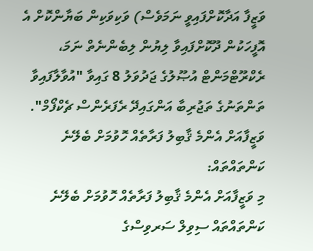ވަޒީފާ އަދާކޮށްފައިވީ ނަމަވެސް) ވަކިވަކިން ބަޔާންކޮށް އެ އޮފީހަކުން ދޫކޮށްފައިވާ ލިޔުން ލިބެންނެތް ނަމަ، ރެކްރޫޓްމަންޓް އުޞޫލުގެ ޖަދުވަލު 8 ގައިވާ "އުވާލާފައިވާ ތަންތަނުގެ ތަޖުރިބާ އަންގައިދޭ ރެފަރެންސް ޗެކްފޯމް".
ވަޒީފާއަށް އެންމެ ޤާބިލު ފަރާތެއް ހޮވުމަށް ބެލޭނެ ކަންތައްތައް:
މި ވަޒީފާއަށް އެންމެ ޤާބިލު ފަރާތެއް ހޮވުމަށް ބެލޭނެ ކަންތައްތައް ސިވިލް ސަރވިސްގެ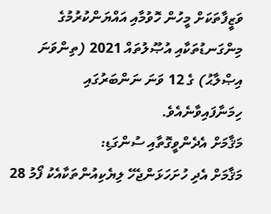ވަޒީފާތަކަށް މީހުން ހޮވުމާއި އައްޔަންކުރުމުގެ މިންގަނޑުތަކާއި އުޞޫލުތައް 2021 (ތިންވަނަ އިޞްލާޙު) ގެ 12 ވަނަ ނަންބަރުގައި ހިމަނާފައިވާނެއެވެ.
މަޤާމަށް އެދެންވީގޮތާއި ސުންގަޑި:
މަޤާމަށް އެދި ހުށަހަޅަންޖެހޭ ލިޔެކިއުންތަކާއެކު ފޯމު 28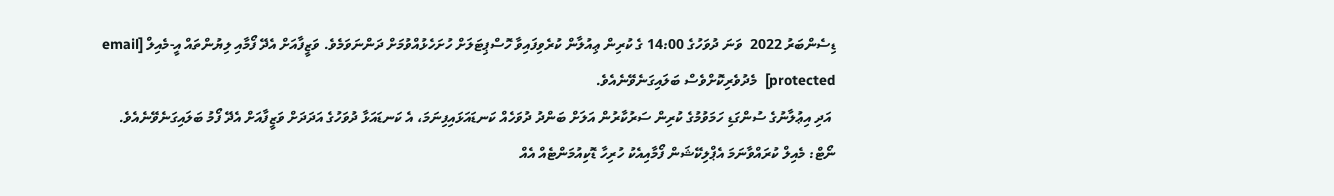ޑިސެންބަރު 2022  ވަނަ ދުވަހުގެ 14:00 ގެ ކުރިން ޢިއުލާން ކުރެވިފައިވާ ހޮސްޕިޓަލަށް ހުށަހެޅުއްވުމަށް ދަންނަވަމެވެ. ވަޒީފާއަށް އެދޭ ފޯމާއި ލިޔުންތައް އީ-މެއިލް [email protected]  މެދުވެރިކޮށްވެސް ބަލައިގަނެވޭނެއެވެ.
 އަދި އިޢުލާނުގެ ސުންގަޑި ހަމަވުމުގެ ކުރިން ސަރުކާރުން އަލަށް ބަންދު ދުވަހެއް ކަނޑައަޅައިފިނަމަ، އެ ކަނޑައަޅާ ދުވަހުގެ އަދަދަށް ވަޒީފާއަށް އެދޭ ފޯމު ބަލައިގަނެވޭނެއެވެ.
ނޯޓް: މެއިލް ކުރައްވާނަމަ އެޕްލިކޭޝަން ފޯމާއިއެކު ހުރިހާ ޑޮކިއުމަންޓެއް އެއް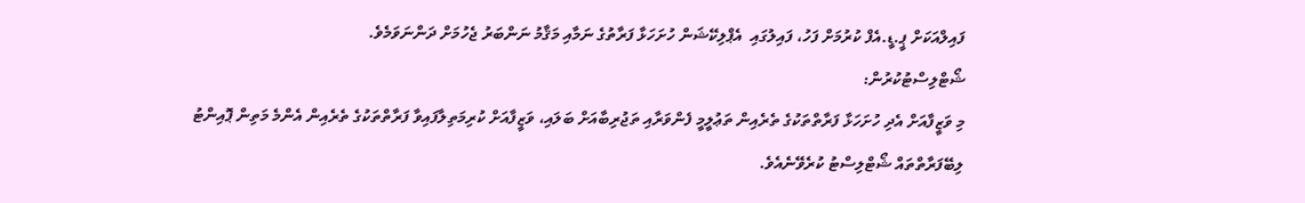ފައިލްއަކަށް ޕީ.ޑީ.އެފް ކުރުމަށް ފަހު، ފައިލުގައި  އެޕްލިކޭޝަން ހުށަހަޅާ ފަރާތުގެ ނަމާއި މަޤާމު ނަންބަރު ޖެހުމަށް ދަންނަވަމެވެ.
ޝޯޓްލިސްޓުކުރުން:
މި ވަޒީފާއަށް އެދި ހުށަހަޅާ ފަރާތްތަކުގެ ތެރެއިން ތަޢުލީމީ ފެންވަރާއި ތަޖުރިބާއަށް ބަލައި، ވަޒީފާއަށް ކުރިމަތިލާފައިވާ ފަރާތްތަކުގެ ތެރެއިން އެންމެ މަތިން ޕޮއިންޓު ލިބޭފަރާތްތައް ޝޯޓްލިސްޓު ކުރެވޭނެއެވެ.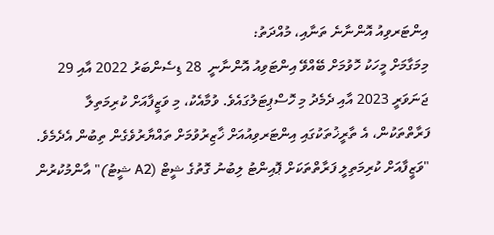އިންޓަރވިއު އޮންނާނެ ތަނާއި، މުއްދަތު:
މިމަގާމަށް މީހަކު ހޮވުމަށް ބޭއްވޭ އިންޓަވިއު އޮންނާނީ  28 ޑިސެންބަރު 2022 އާއި 29 ޖަނަވަރީ 2023 އާއި ދެމެދު މި ހޮސްޕިޓަލުގައެވެ. ވުމާއެކު، މި ވަޒީފާއަށް ކުރިމަތިލާ ފަރާތްތަކުން، އެ ތާރީޚުތަކުގައި އިންޓަރވިއުއަށް ޚާޒިރުވުމަށް ތައްޔާރުވެގެން ތިބުން އެދެމެވެ.
"ވަޒީފާއަށް ކުރިމަތިލީ ފަރާތްތަކަށް ޕޮއިންޓު ލިބުނު ގޮތުގެ ޝީޓް (A2 ޝީޓު)" އާންމުކުރުން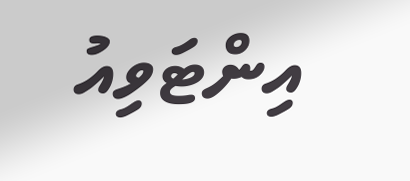އިންޓަވިއު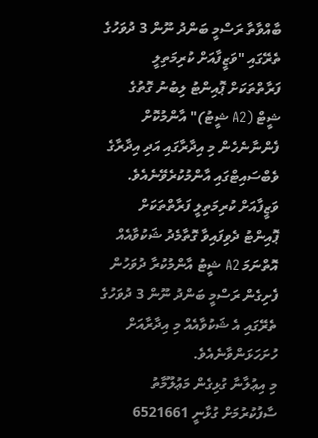ބާއްވާތާ ރަސްމީ ބަންދު ނޫން 3 ދުވަހުގެ ތެރޭގައި "ވަޒީފާއަށް ކުރިމަތިލީ ފަރާތްތަކަށް ޕޮއިންޓު ލިބުނު ގޮތުގެ ޝީޓް (A2 ޝީޓު)" އާންމުކޮށް ފެންނާނެހެން މި އިދާރާގައި އަދި އިދާރާގެ ވެބްސައިޓްގައި އާންމުކުރެވޭނެއެވެ. ވަޒީފާއަށް ކުރިމަތިލީ ފަރާތްތަކަށް ޕޮއިންޓު ދެވިފައިވާ ގޮތާމެދު ޝަކުވާއެއް އޮތްނަމަ A2 ޝީޓު އާންމުކުރާ ދުވަހުން ފެށިގެން ރަސްމީ ބަންދު ނޫން 3 ދުވަހުގެ ތެރޭގައި އެ ޝަކުވާއެއް މި އިދާރާއަށް ހުށަހަޅަންވާނެއެވެ.
މި އިޢުލާނާ ގުޅިގެން މަޢުލޫމާތު ސާފުކުރުމަށް ގުޅާނީ 6521661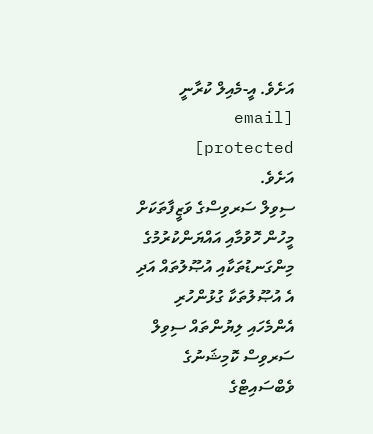އަށެވެ. އީ-މެއިލް ކުރާނީ [email protected]   އަށެވެ.
ސިވިލް ސަރވިސްގެ ވަޒީފާތަކަށް މީހުން ހޮވުމާއި އައްޔަންކުރުމުގެ މިންގަނޑުތަކާއި އުޞޫލުތައް އަދި އެ އުޞޫލުތަކާ ގުޅުންހުރި އެންމެހައި ލިޔުންތައް ސިވިލް ސަރވިސް ކޮމިޝަނުގެ ވެބްސައިޓްގެ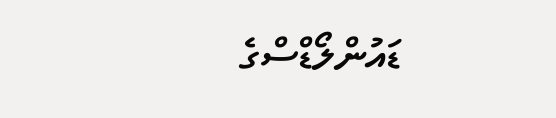ޑައުންލޯޑްސްގެ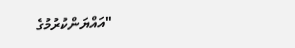"އައްޔަންކުރުމުގެ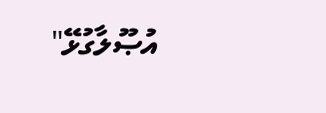އުޞޫލާގުޅޭ"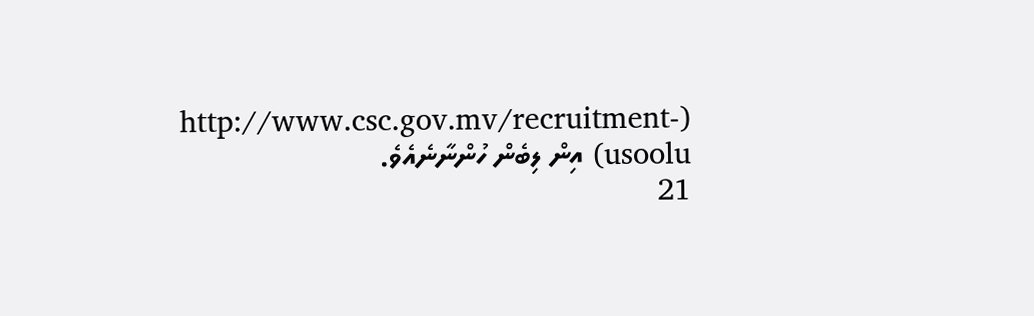(http://www.csc.gov.mv/recruitment-usoolu) އިން ލިބެން ހުންނާނެއެވެ.
21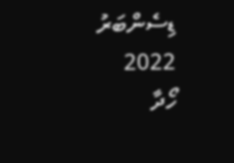ޑިސެންބަރު 2022
ހޯދާ